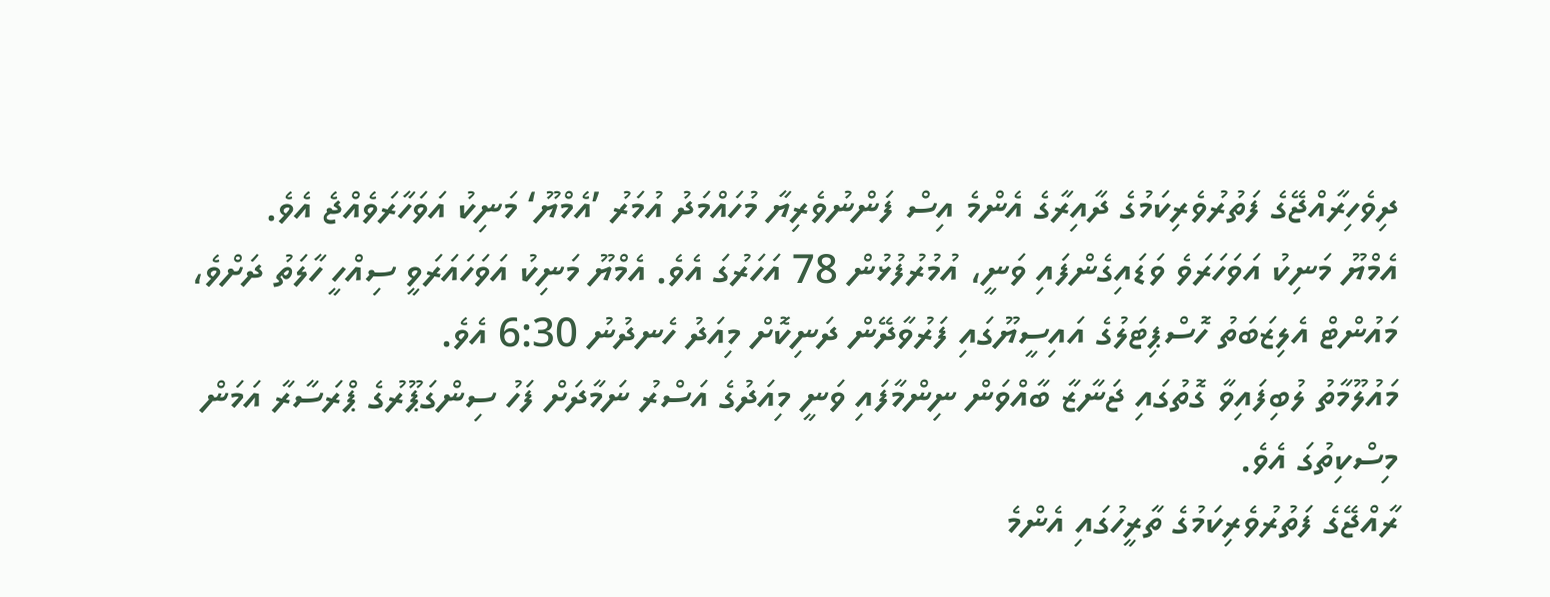ދިވެހިރާއްޖޭގެ ފަތުރުވެރިކަމުގެ ދާއިރާގެ އެންމެ އިސް ފަންނުވެރިޔާ މުހައްމަދު އުމަރު ’އެމްޔޫ‘ މަނިކު އަވަހާރަވެއްޖެ އެވެ.
އެމްޔޫ މަނިކު އަވަހަރަވެ ވަޑައިގެންފައި ވަނީ، އުމުރުފުޅުން 78 އަހަރުގަ އެވެ. އެމްޔޫ މަނިކު އަވަހައަރަވީ ސިއްހީ ހާލަތު ދަށްވެ، މައުންޓް އެލިޒަބަތު ހޮސްޕިޓަލުގެ އައިސީޔޫގައި ފަރުވާދޭން ދަނިކޮށް މިއަދު ހެނދުނު 6:30 އެވެ.
މައުލޫމާތު ލުބިފައިވާ ގޮތުގައި ޖަނާޒާ ބާއްވަން ނިންމާފައި ވަނީ މިއަދުގެ އަސްރު ނަމާދަށް ފަހު ސިންގަޕޫރުގެ ޕްރަސާރާ އަމަން މިސްކިތުގަ އެވެ.
ރާއްޖޭގެ ފަތުރުވެރިކަމުގެ ތާރީހުގައި އެންމެ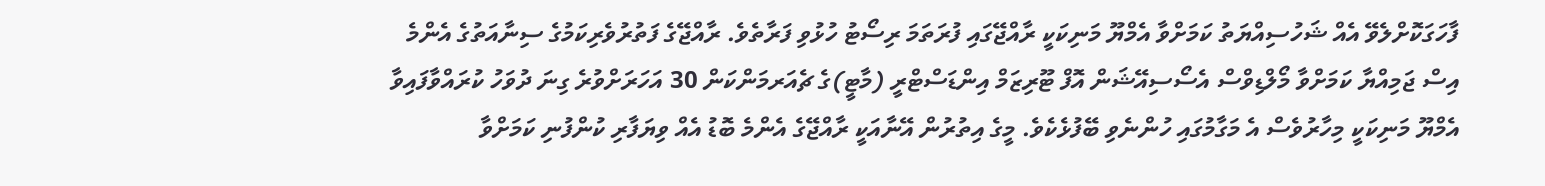ފާހަގަކޮށްލެވޭ އެއް ޝަހުސިއްޔަތު ކަމަށްވާ އެމްޔޫ މަނިކަކީ ރާއްޖޭގައި ފުރަތަމަ ރިސޯޓު ހުޅުވި ފަރާތެވެ. ރާއްޖޭގެ ފަތުރުވެރިކަމުގެ ސިނާއަތުގެ އެންމެ އިސް ޖަމިއްޔާ ކަމަށްވާ މޯލްޑިވްސް އެސޯސިއޭޝަން އޮފް ޓޫރިޒަމް އިންޑަސްޓްރީ (މާޓީ)ގެ ޗެއަރމަންކަން 30 އަހަރަށްވުރެ ގިނަ ދުވަހު ކުރައްވާފައިވާ އެމްޔޫ މަނިކަކީ މިހާރުވެސް އެ މަގާމުގައި ހުންނެވި ބޭފުޅެކެވެ. މީގެ އިތުރުން އޭނާއަކީ ރާއްޖޭގެ އެންމެ ބޮޑު އެއް ވިޔަފާރި ކުންފުނި ކަމަށްވާ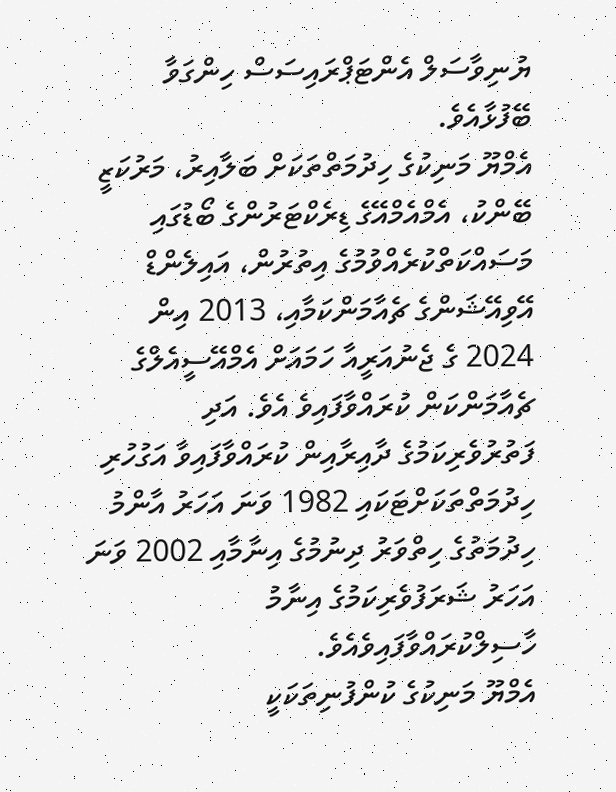ޔުނިވާސަލް އެންޓަޕްރައިސަސް ހިންގަވާ ބޭފުޅާއެވެ.
އެމްޔޫ މަނިކުގެ ހިދުމަތްތަކަށް ބަލާއިރު، މަރުކަޒީ ބޭންކު، އެމްއެމްއޭގެ ޑިރެކްޓަރުންގެ ބޯޑުގައި މަސައްކަތްކުރެއްވުމުގެ އިތުރުން، އައިލެންޑް އޭވިއޭޝަންގެ ޗެއާމަންކަމާއި، 2013 އިން 2024 ގެ ޖެނުއަރީއާ ހަމައަށް އެމްއޭސީއެލްގެ ޗެއާމަންކަން ކުރައްވާފައިވެ އެވެ. އަދި ފަތުރުވެރިކަމުގެ ދާއިރާއިން ކުރައްވާފައިވާ އަގުހުރި ހިދުމަތްތަކަށްޓަކައި 1982 ވަނަ އަހަރު އާންމު ހިދުމަތުގެ ހިތްވަރު ދިނުމުގެ އިނާމާއި 2002 ވަނަ އަހަރު ޝަރަފުވެރިކަމުގެ އިނާމު ހާސިލްކުރައްވާފައިވެއެވެ.
އެމްޔޫ މަނިކުގެ ކުންފުނިތަކަކީ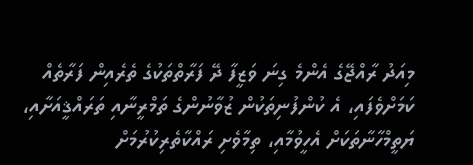މިއަދު ރާއްޖޭގެ އެންމެ ގިނަ ވަޒީފާ ދޭ ފަރާތްތަކުގެ ތެރެއިން ފަރާތެއް ކަމަށްވެފައި، އެ ކުންފުނިތަކުން ޒުވާނުންގެ ތަމްރީނާއި ތަރައްޤީއަށާއި، ޔަތީމްހާނާތަކަށް އެހީވުމާއި، ތިމާވެށި ރައްކާތެރިކުރުމަށް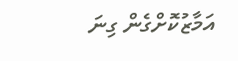އަމާޒުކޮށްގެން ގިނަ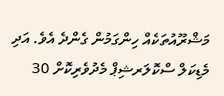މަޝްރޫއުތަކެއް ހިންގަމުން ގެންދެ އެވެ. އަދި މެޑިކަލް ސްކޮލަރޝިޕް މެދުވެރިކޮށް 30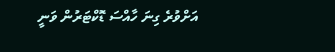އަށްވުރެ ގިނަ ހާއްސަ ޑޮކްޓަރުން ވަނީ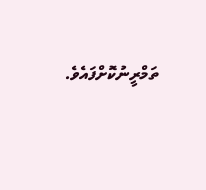ތަމްރީނުކޮށްފައެވެ.